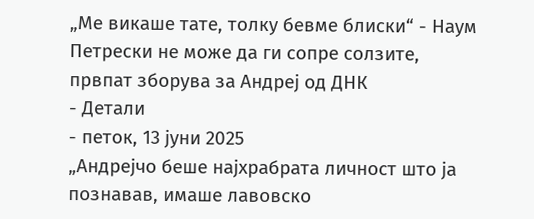„Ме викаше тате, толку бевме блиски“ - Наум Петрески не може да ги сопре солзите, првпат зборува за Андреј од ДНК
- Детали
- петок, 13 јуни 2025
„Андрејчо беше најхрабрата личност што ја познавав, имаше лавовско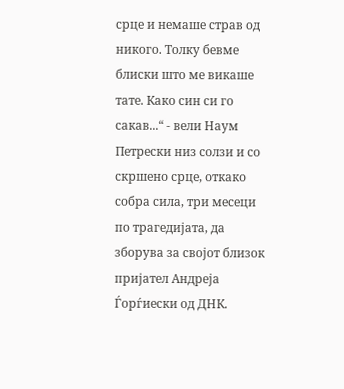срце и немаше страв од никого. Толку бевме блиски што ме викаше тате. Како син си го сакав...“ - вели Наум Петрески низ солзи и со скршено срце, откако собра сила, три месеци по трагедијата, да зборува за својот близок пријател Андреја Ѓорѓиески од ДНК.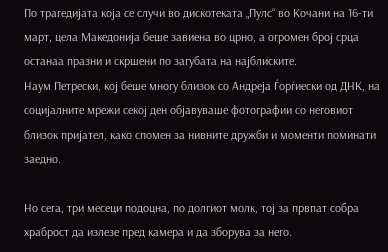По трагедијата која се случи во дискотеката „Пулс“ во Кочани на 16-ти март, цела Македонија беше завиена во црно, а огромен број срца останаа празни и скршени по загубата на најблиските.
Наум Петрески, кој беше многу близок со Андреја Ѓорѓиески од ДНК, на социјалните мрежи секој ден објавуваше фотографии со неговиот близок пријател, како спомен за нивните дружби и моменти поминати заедно.

Но сега, три месеци подоцна, по долгиот молк, тој за првпат собра храброст да излезе пред камера и да зборува за него.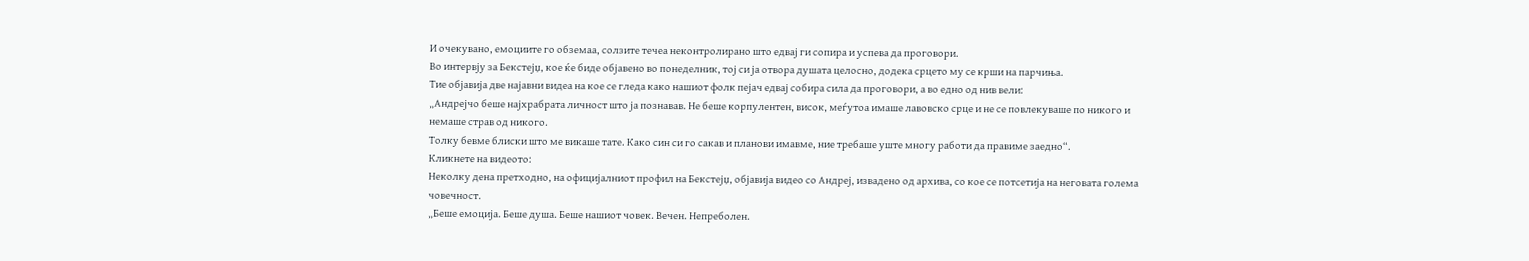И очекувано, емоциите го обземаа, солзите течеа неконтролирано што едвај ги сопира и успева да проговори.
Во интервју за Бекстејџ, кое ќе биде објавено во понеделник, тој си ја отвора душата целосно, додека срцето му се крши на парчиња.
Тие објавија две најавни видеа на кое се гледа како нашиот фолк пејач едвај собира сила да проговори, а во едно од нив вели:
„Андрејчо беше најхрабрата личност што ја познавав. Не беше корпулентен, висок, меѓутоа имаше лавовско срце и не се повлекуваше по никого и немаше страв од никого.
Толку бевме блиски што ме викаше тате. Како син си го сакав и планови имавме, ние требаше уште многу работи да правиме заедно“.
Кликнете на видеото:
Неколку дена претходно, на официјалниот профил на Бекстејџ, објавија видео со Андреј, извадено од архива, со кое се потсетија на неговата голема човечност.
„Беше емоција. Беше душа. Беше нашиот човек. Вечен. Непреболен.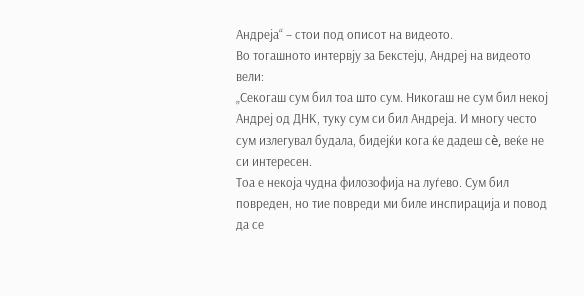Андреја“ – стои под описот на видеото.
Во тогашното интервју за Бекстејџ, Андреј на видеото вели:
„Секогаш сум бил тоа што сум. Никогаш не сум бил некој Андреј од ДНК, туку сум си бил Андреја. И многу често сум излегувал будала, бидејќи кога ќе дадеш сè, веќе не си интересен.
Тоа е некоја чудна филозофија на луѓево. Сум бил повреден, но тие повреди ми биле инспирација и повод да се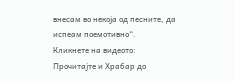внесам во некоја од песните, да испеам поемотивно“.
Кликнете на видеото:
Прочитајте и Храбар до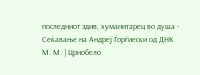последниот здив, хуманитарец во душа - Сеќавање на Андреј Ѓорѓиески од ДНК
М. М. | Црнобело